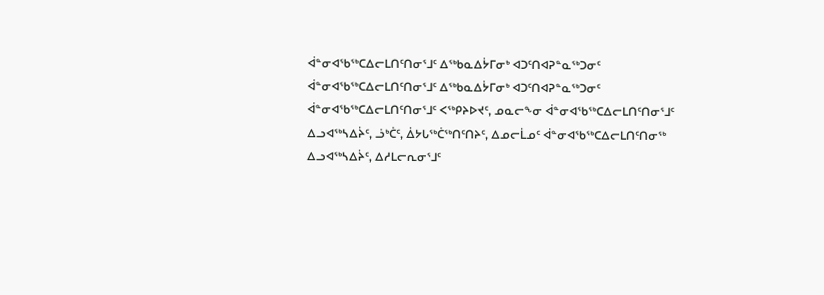ᐋᓐᓂᐊᖃᖅᑕᐃᓕᒪᑎᑦᑎᓂᕐᒧᑦ ᐃᖅᑲᓇᐃᔮᒥᓂᒃ ᐊᑐᑦᑎᐊᕈᓐᓇᖅᑐᓂᑦ
ᐋᓐᓂᐊᖃᖅᑕᐃᓕᒪᑎᑦᑎᓂᕐᒧᑦ ᐃᖅᑲᓇᐃᔮᒥᓂᒃ ᐊᑐᑦᑎᐊᕈᓐᓇᖅᑐᓂᑦ
ᐋᓐᓂᐊᖃᖅᑕᐃᓕᒪᑎᑦᑎᓂᕐᒧᑦ ᐸᖅᑭᔨᐅᔪᑦ, ᓄᓇᓕᖕᓂ ᐋᓐᓂᐊᖃᖅᑕᐃᓕᒪᑎᑦᑎᓂᕐᒧᑦ ᐃᓗᐊᖅᓴᐃᔩᑦ, ᓘᒃᑖᑦ, ᐄᔭᒐᖅᑖᖅᑎᑦᑎᔨᑦ, ᐃᓄᓕᒫᓄᑦ ᐋᓐᓂᐊᖃᖅᑕᐃᓕᒪᑎᑦᑎᓂᖅ ᐃᓗᐊᖅᓴᐃᔩᑦ, ᐃᓱᒪᓕᕆᓂᕐᒧᑦ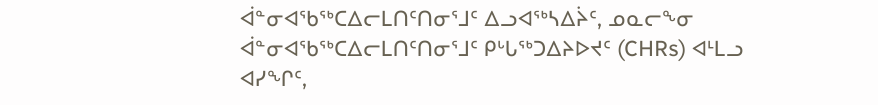ᐋᓐᓂᐊᖃᖅᑕᐃᓕᒪᑎᑦᑎᓂᕐᒧᑦ ᐃᓗᐊᖅᓴᐃᔩᑦ, ᓄᓇᓕᖕᓂ ᐋᓐᓂᐊᖃᖅᑕᐃᓕᒪᑎᑦᑎᓂᕐᒧᑦ ᑭᒡᒐᖅᑐᐃᔨᐅᔪᑦ (CHRs) ᐊᒻᒪᓗ ᐊᓯᖏᑦ,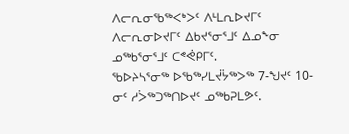ᐱᓕᕆᓂᖃᖅᐸᒃᐳᑦ ᐱᒻᒪᕆᐅᔪᒥᑦ ᐱᓕᕆᓂᐅᔪᒥᑦ ᐃᑲᔪᕐᓂᕐᒧᑦ ᐃᓄᖕᓂ ᓄᖅᑲᕐᓂᕐᒧᑦ ᑕᕝᕚᑭᒥᑦ.
ᖃᐅᔨᓴᕐᓂᖅ ᐅᖃᖅᓯᒪᔫᔮᖅᐳᖅ 7-ᖑᔪᑦ 10-ᓂᑦ ᓱᐴᖅᑐᖅᑎᐅᔪᑦ ᓄᖅᑲᕈᒪᕗᑦ.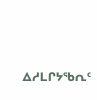ᐃᓱᒪᒋᔭᖃᕆᑦ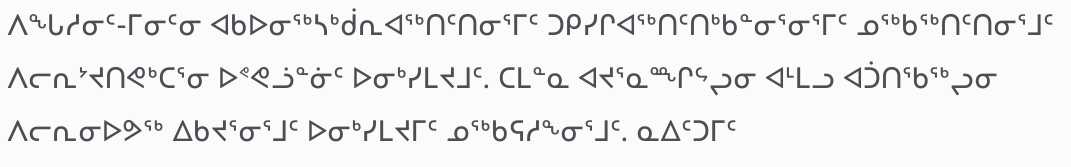ᐱᖓᓱᓂᑦ-ᒥᓂᑦᓂ ᐊᑲᐅᓂᖅᓴᒃᑰᕆᐊᖅᑎᑦᑎᓂᕐᒥᑦ ᑐᑭᓯᒋᐊᖅᑎᑦᑎᒃᑲᓐᓂᕐᓂᕐᒥᑦ ᓄᖅᑲᖅᑎᑦᑎᓂᕐᒧᑦ ᐱᓕᕆᔾᔪᑎᕙᒃᑕᕐᓂ ᐅᕝᕙᓘᓐᓃᑦ ᐅᓂᒃᓯᒪᔪᒧᑦ. ᑕᒪᓐᓇ ᐊᔪᕐᓇᙱᖦᖢᓂ ᐊᒻᒪᓗ ᐊᑑᑎᖃᖅᖢᓂ ᐱᓕᕆᓂᐅᕗᖅ ᐃᑲᔪᕐᓂᕐᒧᑦ ᐅᓂᒃᓯᒪᔪᒥᑦ ᓄᖅᑲᕋᓱᖕᓂᕐᒧᑦ. ᓇᐃᑦᑐᒥᑦ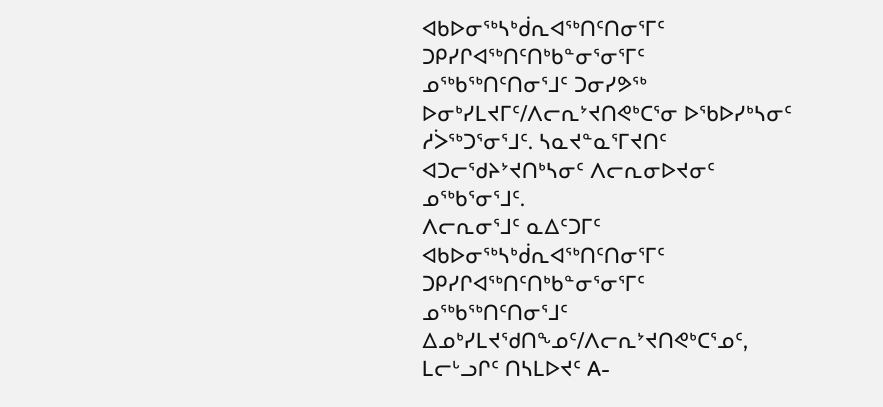ᐊᑲᐅᓂᖅᓴᒃᑰᕆᐊᖅᑎᑦᑎᓂᕐᒥᑦ ᑐᑭᓯᒋᐊᖅᑎᑦᑎᒃᑲᓐᓂᕐᓂᕐᒥᑦ ᓄᖅᑲᖅᑎᑦᑎᓂᕐᒧᑦ ᑐᓂᓯᕗᖅ ᐅᓂᒃᓯᒪᔪᒥᑦ/ᐱᓕᕆᔾᔪᑎᕙᒃᑕᕐᓂ ᐅᖃᐅᓯᒃᓴᓂᑦ ᓱᐴᖅᑐᕐᓂᕐᒧᑦ. ᓴᓇᔪᓐᓇᕐᒥᔪᑎᑦ ᐊᑐᓕᖁᔨᔾᔪᑎᒃᓴᓂᑦ ᐱᓕᕆᓂᐅᔪᓂᑦ ᓄᖅᑲᕐᓂᕐᒧᑦ.
ᐱᓕᕆᓂᕐᒧᑦ ᓇᐃᑦᑐᒥᑦ ᐊᑲᐅᓂᖅᓴᒃᑰᕆᐊᖅᑎᑦᑎᓂᕐᒥᑦ ᑐᑭᓯᒋᐊᖅᑎᑦᑎᒃᑲᓐᓂᕐᓂᕐᒥᑦ ᓄᖅᑲᖅᑎᑦᑎᓂᕐᒧᑦ ᐃᓄᒃᓯᒪᔪᖁᑎᖕᓄᑦ/ᐱᓕᕆᔾᔪᑎᕙᒃᑕᕐᓄᑦ, ᒪᓕᒡᓗᒋᑦ ᑎᓴᒪᐅᔪᑦ A-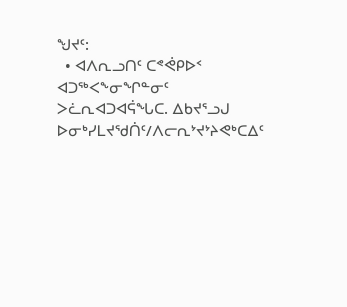ᖑᔪᑦ:
  • ᐊᐱᕆᓗᑎᑦ ᑕᕝᕚᑭᐅᑉ ᐊᑐᖅᐸᖕᓂᖏᓐᓂᑦ ᐳᓛᕆᐊᑐᐊᕌᖓᑕ. ᐃᑲᔪᕐᓗᒍ ᐅᓂᒃᓯᒪᔪᖁᑏᑦ/ᐱᓕᕆᔾᔪᔾᔨᕙᒃᑕᐃᑦ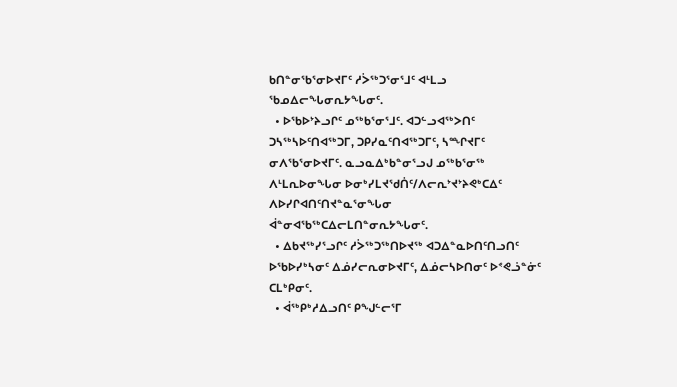ᑲᑎᓐᓂᖃᕐᓂᐅᔪᒥᑦ ᓱᐴᖅᑐᕐᓂᕐᒧᑦ ᐊᒻᒪᓗ ᖃᓄᐃᓕᖓᓂᕆᔭᖓᓂᑦ.
  • ᐅᖃᐅᔾᔨᓗᒋᑦ ᓄᖅᑲᕐᓂᕐᒧᑦ. ᐊᑐᓪᓗᐊᖅᐳᑎᑦ ᑐᓴᖅᓴᐅᑦᑎᐊᖅᑐᒥ, ᑐᑭᓯᓇᑦᑎᐊᖅᑐᒥᑦ, ᓴᙱᔪᒥᑦ ᓂᐱᖃᕐᓂᐅᔪᒥᑦ. ᓇᓗᓇᐃᒃᑲᓐᓂᕐᓗᒍ ᓄᖅᑲᕐᓂᖅ ᐱᒻᒪᕆᐅᓂᖓᓂ ᐅᓂᒃᓯᒪᔪᖁᑏᑦ/ᐱᓕᕆᔾᔪᔾᔨᕙᒃᑕᐃᑦ ᐱᐅᓯᒋᐊᑎᑦᑎᔪᓐᓇᕐᓂᖓᓂ ᐋᓐᓂᐊᖃᖅᑕᐃᓕᒪᑎᓐᓂᕆᔭᖓᓂᑦ.
  • ᐃᑲᔪᖅᓯᕐᓗᒋᑦ ᓱᐴᖅᑐᖅᑎᐅᔪᖅ ᐊᑐᐃᓐᓇᐅᑎᑦᑎᓗᑎᑦ ᐅᖃᐅᓯᒃᓴᓂᑦ ᐃᓅᓯᓕᕆᓂᐅᔪᒥᑦ, ᐃᓅᓕᓴᐅᑎᓂᑦ ᐅᕝᕙᓘᓐᓃᑦ ᑕᒪᒃᑭᓂᑦ.
  • ᐋᖅᑭᒃᓱᐃᓗᑎᑦ ᑭᖑᓪᓕᕐᒥ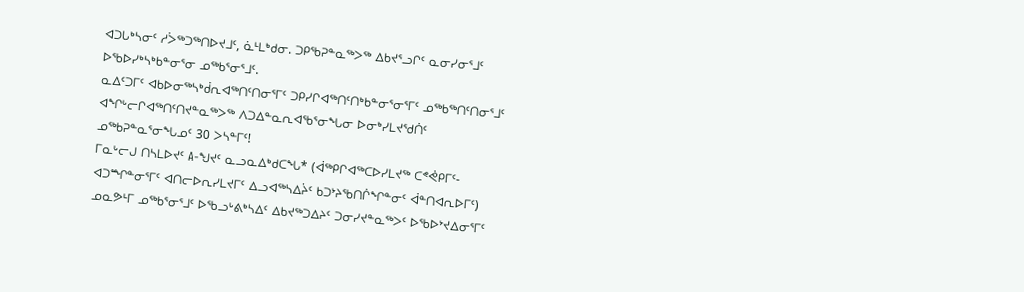ᐊᑐᒐᒃᓴᓂᑦ ᓱᐴᖅᑐᖅᑎᐅᔪᒧᑦ, ᓈᒻᒪᒃᑯᓂ. ᑐᑭᖃᕈᓐᓇᖅᐳᖅ ᐃᑲᔪᕐᓗᒋᑦ ᓇᓂᓯᓂᕐᒧᑦ ᐅᖃᐅᓯᒃᓴᒃᑲᓐᓂᕐᓂ ᓄᖅᑲᕐᓂᕐᒧᑦ.
ᓇᐃᑦᑐᒥᑦ ᐊᑲᐅᓂᖅᓴᒃᑰᕆᐊᖅᑎᑦᑎᓂᕐᒥᑦ ᑐᑭᓯᒋᐊᖅᑎᑦᑎᒃᑲᓐᓂᕐᓂᕐᒥᑦ ᓄᖅᑲᖅᑎᑦᑎᓂᕐᒧᑦ ᐊᖏᒡᓕᒋᐊᖅᑎᑦᑎᔪᓐᓇᖅᐳᖅ ᐱᑐᐃᓐᓇᕆᐊᖃᕐᓂᖓᓂ ᐅᓂᒃᓯᒪᔪᖁᑏᑦ ᓄᖅᑲᕈᓐᓇᕐᓂᖓᓄᑦ 30 ᐳᓴᓐᒥᑦ!
ᒥᓇᒡᓕᒍ ᑎᓴᒪᐅᔪᑦ A-ᖑᔪᑦ ᓇᓗᓇᐃᒃᑯᑕᖓ* (ᐋᖅᑭᒋᐊᖅᑕᐅᓯᒪᔪᖅ ᑕᕝᕚᑭᒥᑦ-ᐊᑐᙱᓐᓂᕐᒥᑦ ᐊᑎᓕᐅᕆᓯᒪᔪᒥᑦ ᐃᓗᐊᖅᓴᐃᔩᑦ ᑲᑐᔾᔨᖃᑎᒌᖏᓐᓂᑦ ᐋᓐᑎᐊᕆᐅᒥᑦ)
ᓄᓇᕗᒻᒥ ᓄᖅᑲᕐᓂᕐᒧᑦ ᐅᖃᓗᒡᕕᒃᓴᐃᑦ ᐃᑲᔪᖅᑐᐃᔨᑦ ᑐᓂᓯᔪᓐᓇᖅᐳᑦ ᐅᖃᐅᔾᔪᐃᓂᕐᒥᑦ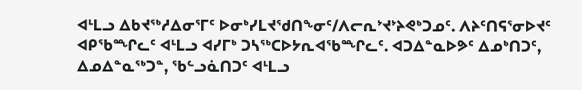ᐊᒻᒪᓗ ᐃᑲᔪᖅᓱᐃᓂᕐᒥᑦ ᐅᓂᒃᓯᒪᔪᖁᑎᖕᓂᑦ/ᐱᓕᕆᔾᔪᔾᔨᕙᒃᑐᓄᑦ. ᐱᔨᑦᑎᕋᕐᓂᐅᔪᑦ ᐊᑭᖃᙱᓚᑦ ᐊᒻᒪᓗ ᐊᓯᒥᒃ ᑐᓴᖅᑕᐅᔭᕆᐊᖃᙱᓚᑦ. ᐊᑐᐃᓐᓇᐅᕗᑦ ᐃᓄᒃᑎᑐᑦ, ᐃᓄᐃᓐᓇᖅᑐᓐ, ᖃᓪᓗᓈᑎᑐᑦ ᐊᒻᒪᓗ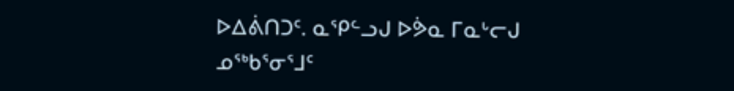ᐅᐃᕖᑎᑐᑦ. ᓇᕿᓪᓗᒍ ᐅᕘᓇ ᒥᓇᒡᓕᒍ ᓄᖅᑲᕐᓂᕐᒧᑦ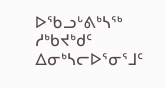ᐅᖃᓗᒡᕕᒃᓴᖅ ᓱᒃᑲᔪᒃᑯᑦ ᐃᓂᒃᓴᓕᐅᕐᓂᕐᒧᑦ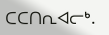ᑕᑕᑎᕆᐊᓕᒃ.